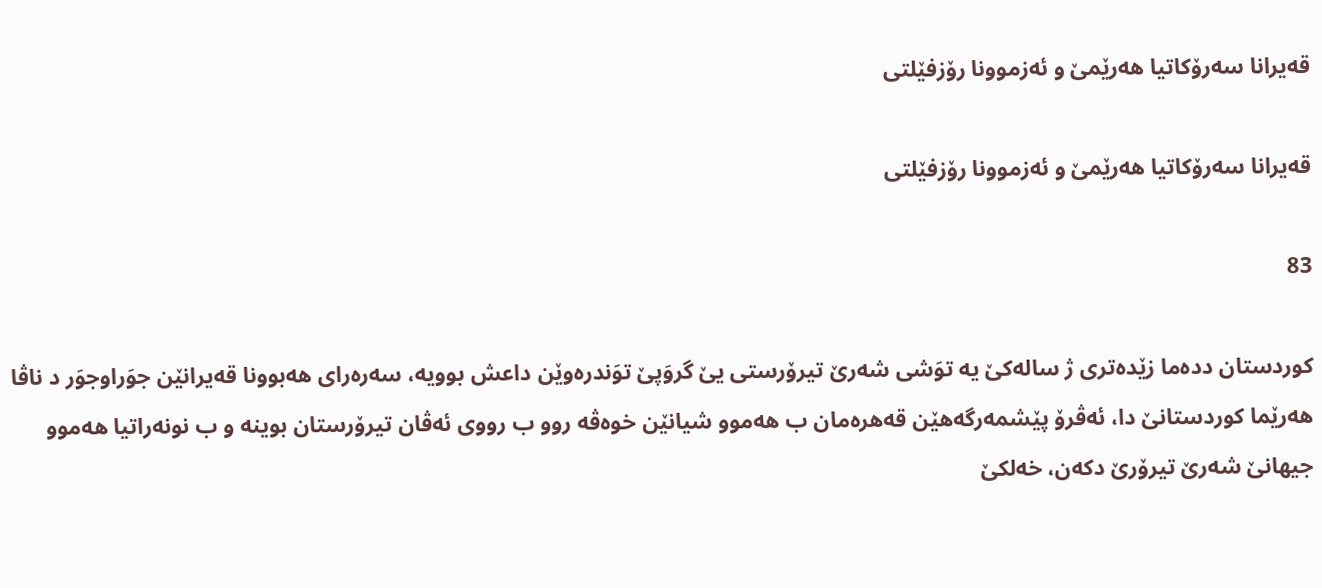قه‌یرانا سه‌رۆكاتیا هه‌رێمێ و ئه‌زموونا رۆزفێلتی

قه‌یرانا سه‌رۆكاتیا هه‌رێمێ و ئه‌زموونا رۆزفێلتی

83

كوردستان دده‌ما زێده‌تری ژ ساله‌كێ یه‌ توَشی شه‌رێ تیرۆرستی یێ گروَپێ توَندره‌وێن داعش بوویه‌، سه‌ره‌رای هه‌بوونا قه‌یرانێن جوَراوجوَر د ناڤا هه‌رێما كوردستانێ دا، ئه‌ڤرۆ پێشمه‌رگه‌هێن قه‌هره‌مان ب هه‌موو شیانێن خوه‌ڤه‌ روو ب رووی ئه‌ڤان تیرۆرستان بوینه‌ و ب نونه‌راتیا هه‌موو جیهانێ شه‌رێ تیرۆرێ دكه‌ن، خه‌لكێ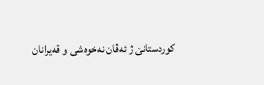كوردستانێ ژ ئه‌ڤان نه‌خوه‌شی و قه‌یرانان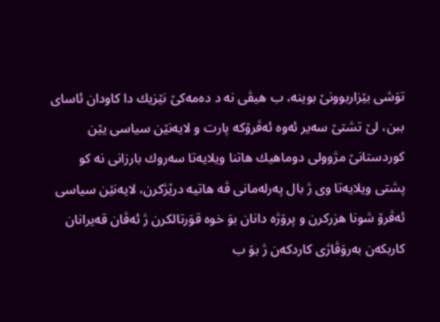توَشی بێزاربوونێ بوینه‌، ب هیڤی نه‌ د ده‌مه‌كێ نێزیك دا كاودان ئاسای ببن، لێ تشتێ سه‌یر ئه‌وه‌ ئه‌ڤرۆكه‌ پارت و لایه‌نێن سیاسی یێن كوردستانێ مژوولی دوماهیك هاتنا ویلایه‌تا سه‌روك بارزانی نه‌ كو پشتی ویلایه‌تا وی ژ بال په‌رله‌مانی ڤه‌ هاتیه‌ درێژكرن، لایه‌نێن سیاسی ئه‌ڤرۆ شونا هزركرن و پروَژه‌ دانان بوَ خوه‌ قوَرتالكرن ژ ئه‌ڤان قه‌یرانان كاربكه‌ن به‌روَڤاژی كاردكه‌ن ژ بوَ ب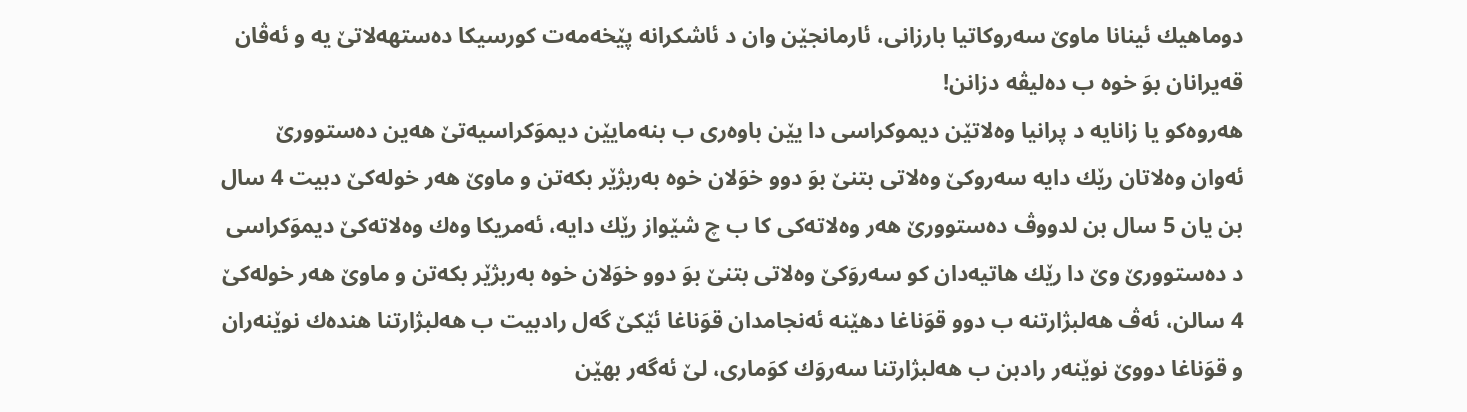دوماهیك ئینانا ماوێ سه‌روكاتیا بارزانی، ئارمانجێن وان د ئاشكرانه‌ پێخه‌مه‌ت كورسیكا ده‌ستهه‌لاتێ یه‌ و ئه‌ڤان قه‌یرانان بوَ خوه‌ ب ده‌لیڤه‌ دزانن!
هه‌روه‌كو یا زانایه‌ د پرانیا وه‌لاتێن دیموكراسی دا یێن باوه‌ری ب بنه‌مایێن دیموَكراسیه‌تێ هه‌ین ده‌ستوورێ ئه‌وان وه‌لاتان رێك دایه‌ سه‌روكێ وه‌لاتی بتنێ بوَ دوو خوَلان خوه‌ به‌ربژێر بكه‌تن و ماوێ هه‌ر خوله‌كێ دبیت 4 سال بن یان 5 سال بن لدووڤ ده‌ستوورێ هه‌ر وه‌لاته‌كی كا ب چ شێواز رێك دایه‌، ئه‌مریكا وه‌ك وه‌لاته‌كێ دیموَكراسی د ده‌ستوورێ وێ دا رێك هاتیه‌دان كو سه‌روَكێ وه‌لاتی بتنێ بوَ دوو خوَلان خوه‌ به‌ربژێر بكه‌تن و ماوێ هه‌ر خوله‌كێ 4 سالن، ئه‌ڤ هه‌لبژارتنه‌ ب دوو قوَناغا دهێنه‌ ئه‌نجامدان قوَناغا ئێكێ گه‌ل رادبیت ب هه‌لبژارتنا هنده‌ك نوێنه‌ران و قوَناغا دووێ نوێنه‌ر رادبن ب هه‌لبژارتنا سه‌روَك كوَماری، لێ ئه‌گه‌ر بهێن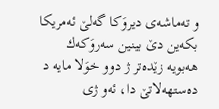و ته‌ماشه‌ی دیروَكا گه‌لێ ئه‌مریكا بكه‌ین دێ بینین سه‌روَكه‌ك هه‌بویه‌ زێده‌تر ژ دوو خوَلا مایه‌ د ده‌ستهه‌لاتێ دا، ئه‌و ژی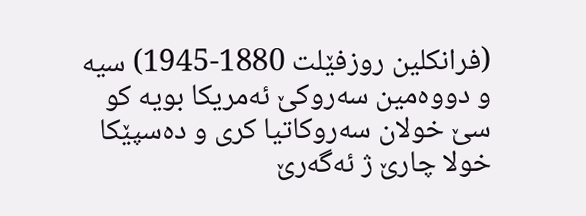(فرانكلین روزفێلت 1880-1945) سیه و دووه‌مین سه‌روكێ ئه‌مریكا بویه‌ كو سێ خولان سه‌روكاتیا كری و ده‌سپێكا خولا چارێ ژ ئه‌گه‌رێ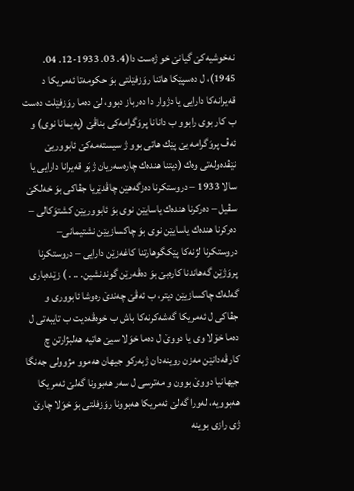نه‌خوشیه‌كێ گیانێ خو ژه‌ست دا(4. 03. 1933-12. 04. 1945)، ل ده‌سپێكا هاتنا روَزفێلتی بوَ حكومه‌تا ئه‌مریكا د قه‌یرانه‌كا دارایی یا دژوار دا ده‌رباز دبوو، لێ ده‌ما روَزفێلت ده‌ست ب كار بوی رابوو ب دانانا پروَگرامه‌كی بناڤێ (په‌یمانا نوی) و ئه‌ڤ پروَگرامه‌ یێ پێك هاتی بوو ژ سیسته‌مه‌كێ ئابووریێ نێڤده‌وله‌تی وه‌ك (دیتنا هنده‌ك چاره‌سه‌ریان ژبَو قه‌یرانا دارایی یا سالا 1933 – دروستكرنا ده‌زگه‌هێن چاڤدێریا جڤاكی بوَ خه‌لكێ سڤیل – ده‌ركرنا هنده‌ك یاسایێن نوی بوَ ئابووریێن كشتوَكالی – ده‌ركرنا هنده‌ك یاسایێن نوی بوَ چاكسازیێن نشتیمانی– دروستكرنا لژنه‌كا پێكگوهارتنا كاغه‌زێن دارایی – دروستكرنا پروَژێن گه‌هاندنا كاره‌بێ بوَ ده‌ڤه‌رێن گوندنشین. .. . ) زێده‌باری گه‌له‌ك چاكسازیێن دیتر، ب ئه‌ڤێ چه‌ندێ ره‌وشا ئابووری و جڤاكی ل ئه‌مریكا گه‌شه‌كرنه‌كا باش ب خوه‌ڤه‌دیت ب تایبه‌تی ل ده‌ما خۆلا وی یا دووێ ل ده‌ما خوَلا سیێ هاتیه‌ هه‌لبژارتن چ كارڤه‌دانێن مه‌زن روینه‌دان ژبه‌ركو جیهان هه‌موو مژوولی جه‌نگا جیهانیا دووێ بوون و مه‌ترسی ل سه‌ر هه‌بوونا گه‌لێ ئه‌مریكا هه‌بوویه‌، له‌ورا گه‌لێ ئه‌مریكا هه‌بوونا روَزفلتی بوَ خوَلا چارێ ژی رازی بوینه‌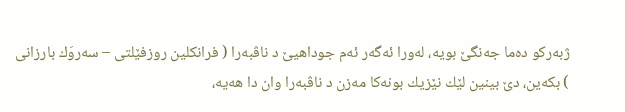ژبه‌ركو ده‌ما جه‌نگێ بویه‌، له‌ورا ئه‌گه‌ر ئه‌م جوداهیێ د ناڤبه‌را ( فرانكلین روزفێلتی – سه‌روَك بارزانی ) بكه‌ین، دێ بینین لێك نێزیك بونه‌كا مه‌زن د ناڤبه‌را وان دا هه‌یه‌،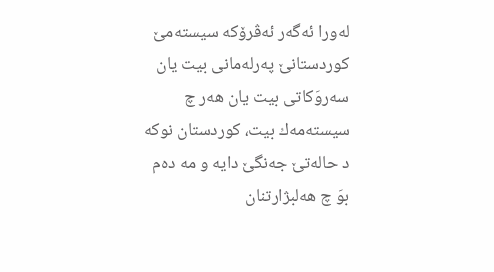له‌ورا ئه‌گه‌ر ئه‌ڤرۆكه‌ سیسته‌مێ كوردستانێ په‌رله‌مانی بیت یان سه‌روَكاتی بیت یان هه‌ر چ سیسته‌مه‌ك بیت، كوردستان نوكه‌ د حاله‌تێ جه‌نگێ دایه‌ و مه‌ ده‌م بوَ چ هه‌لبژارتنان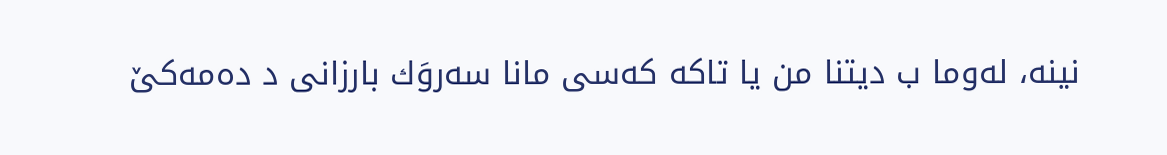نینه‌، له‌وما ب دیتنا من یا تاكه‌ كه‌سی مانا سه‌روَك بارزانی د ده‌مه‌كێ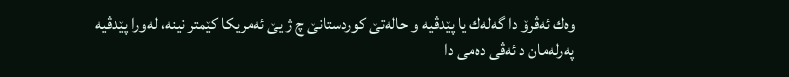وه‌ك ئه‌ڤرۆ دا گه‌له‌ك یا پێدڤیه‌ و حاله‌تێ كوردستانێ چ ژ یێ ئه‌مریكا كێمتر نینه‌، له‌ورا پێدڤیه‌ په‌رله‌مان د ئه‌ڤی ده‌می دا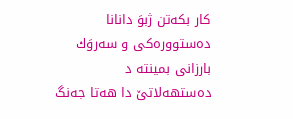كار بكه‌تن ژبوَ دانانا ده‌ستووره‌كی و سه‌روَك بارزانی بمینته‌ د ده‌ستهه‌لاتێ دا هه‌تا جه‌نگ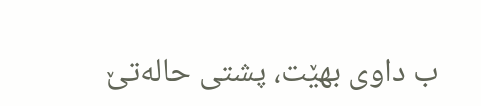ب داوی بهێت، پشتی حاله‌تێ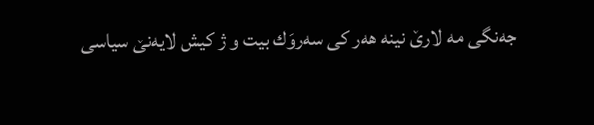جه‌نگی مه‌ لارێ نینه‌ هه‌ر كی سه‌روَك بیت و ژ كیش لایه‌نێ سیاسی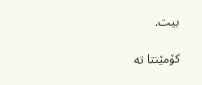بیت.

کۆمێنتا تە